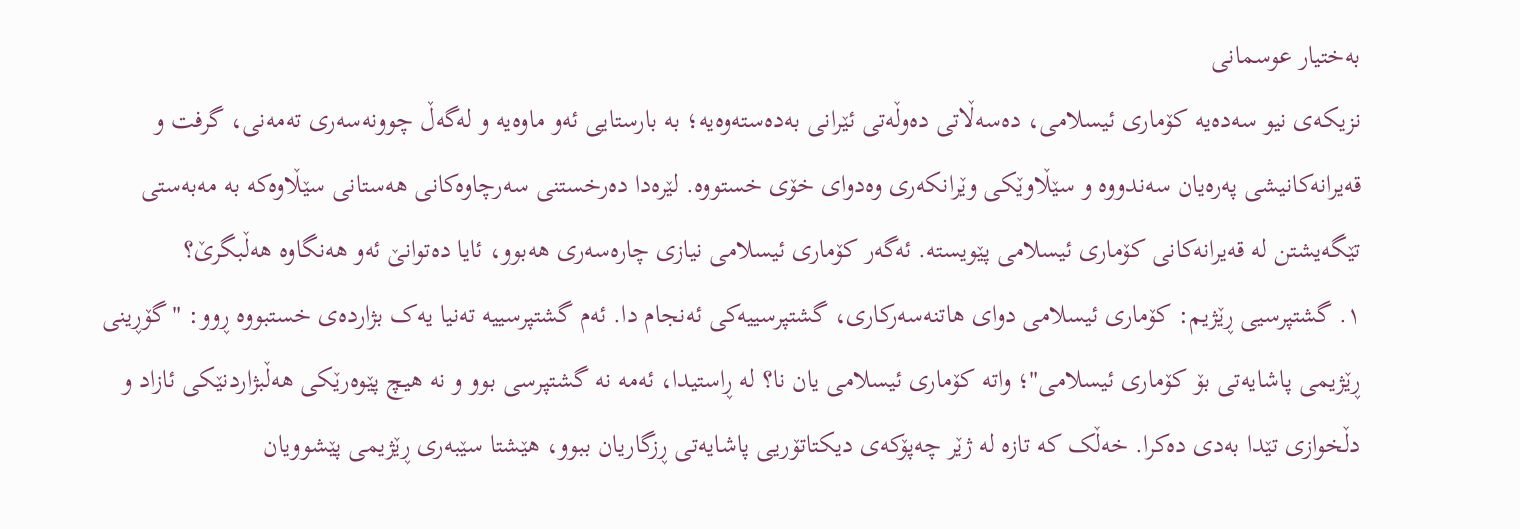بەختیار عوسمانی
نزیکەی نیو سەدەیە کۆماری ئیسلامی، دەسەڵاتی دەوڵەتی ئێرانی بەدەستەوەیە؛ بە بارستایی ئەو ماوەیە و لەگەڵ چوونەسەری تەمەنی، گرفت و قەیرانەکانیشی پەرەیان سەندووە و سێڵاوێکی وێرانکەری وەدوای خۆی خستووە. لێرەدا دەرخستنی سەرچاوەکانی هەستانی سێڵاوەکە بە مەبەستی تێگەیشتن لە قەیرانەکانی کۆماری ئیسلامی پێویستە. ئەگەر کۆماری ئیسلامی نیازی چارەسەری هەبوو، ئایا دەتوانێ ئەو هەنگاوە هەڵبگرێ؟
١. گشتپرسیی ڕێژیم: کۆماری ئیسلامی دوای هاتنەسەرکاری، گشتپرسییەکی ئەنجام دا. ئەم گشتپرسییە تەنیا یەک بژاردەی خستبووە ڕوو: "گۆڕینی ڕێژیمی پاشایەتی بۆ کۆماری ئیسلامی"؛ واتە کۆماری ئیسلامی یان نا؟ لە ڕاستیدا، ئەمە نە گشتپرسی بوو و نە هیچ پێوەرێکی هەڵبژاردنێکی ئازاد و دڵخوازی تێدا بەدی دەکرا. خەڵک کە تازە لە ژێر چەپۆکەی دیکتاتۆریی پاشایەتی ڕزگاریان ببوو، هێشتا سێبەری ڕێژیمی پێشوویان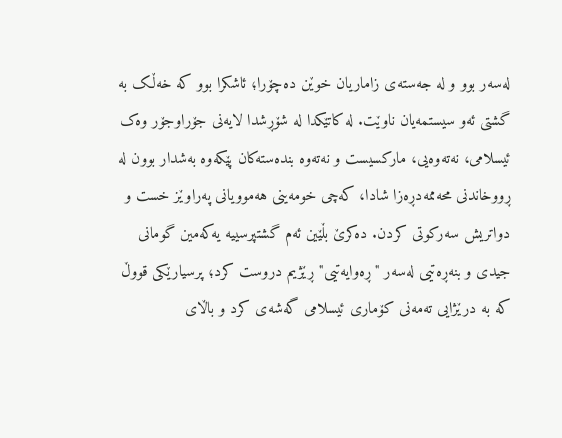لەسەر بوو و لە جەستەی زاماریان خوێن دەچۆرا؛ ئاشکرا بوو کە خەڵک بە گشتی ئەو سیستمەیان ناوێت. لە کاتێکدا لە شۆڕشدا لایەنی جۆراوجۆر وەک ئیسلامی، نەتەوەیی، مارکسیست و نەتەوە بندەستەکان پێکەوە بەشدار بوون لە ڕووخاندنی محەممەدڕەزا شادا، کەچی خومەینی هەموویانی پەراوێز خست و دواتریش سەرکوتی کردن. دەکرێ بڵێین ئەم گشتپرسییە یەکەمین گومانی جیدی و بنەڕەتیی لەسەر "ڕەوایەتیی" ڕێژیم دروست کرد؛ پرسیارێکی قووڵ کە بە درێژایی تەمەنی کۆماری ئیسلامی گەشەی کرد و باڵای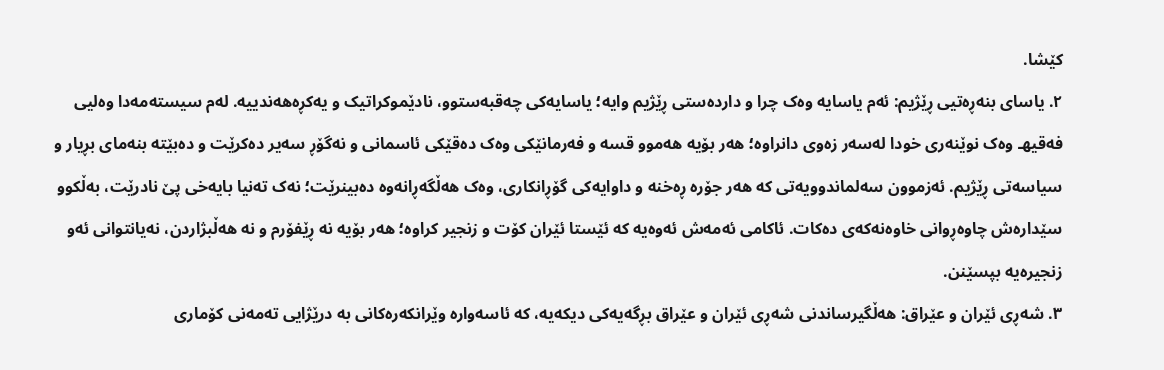کێشا.
٢. یاسای بنەڕەتیی ڕێژیم: ئەم یاسایە وەک چرا و داردەستی ڕێژیم وایە؛ یاسایەکی چەقبەستوو، نادێموکراتیک و یەکڕەهەندییە. لەم سیستەمەدا وەلیی فەقیهـ وەک نوێنەری خودا لەسەر زەوی دانراوە؛ هەر بۆیە هەموو قسە و فەرمانێکی وەک دەقێکی ئاسمانی و نەگۆڕ سەیر دەکرێت و دەبێتە بنەمای بڕیار و سیاسەتی ڕێژیم. ئەزموون سەلماندوویەتی کە هەر جۆرە ڕەخنە و داوایەکی گۆڕانکاری، وەک هەڵگەڕانەوە دەبینرێت؛ نەک تەنیا بایەخی پێ نادرێت، بەڵکوو سێدارەش چاوەڕوانی خاوەنەکەی دەکات. ئاکامی ئەمەش ئەوەیە کە ئێستا ئێران کۆت و زنجیر کراوە؛ هەر بۆیە نە ڕێفۆرم و نە هەڵبژاردن، نەیانتوانی ئەو زنجیرەیە بپسێنن.
٣. شەڕی ئێران و عێراق: هەڵگیرساندنی شەڕی ئێران و عێراق بڕگەیەکی دیکەیە، کە ئاسەوارە وێرانکەرەکانی بە درێژایی تەمەنی کۆماری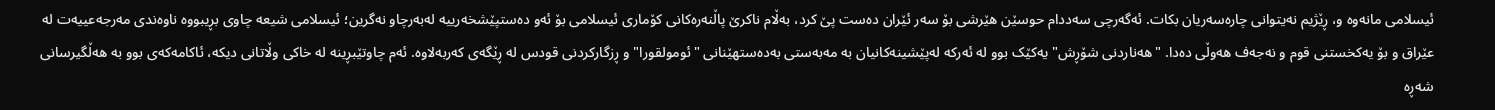ئیسلامی مانەوە و، ڕێژیم نەیتوانی چارەسەریان بکات. ئەگەرچی سەددام حوسێن هێرشی بۆ سەر ئێران دەست پێ کرد، بەڵام ناکرێ پاڵنەرەکانی کۆماری ئیسلامی بۆ ئەو دەستپێشخەرییە لەبەرچاو نەگرین؛ ئیسلامی شیعە چاوی بڕیبووە ناوەندی مەرجەعییەت لە عێراق و بۆ یەکخستنی قوم و نەجەف هەوڵی دەدا. "هەناردنی شۆڕش" یەکێک بوو لە ئەرکە لەپێشینەکانیان بە مەبەستی بەدەستهێنانی "ئومولقورا" و ڕزگارکردنی قودس لە ڕێگەی کەربەلاوە. ئەم چاوتێبڕینە لە خاکی وڵاتانی دیکە، ئاکامەکەی بوو بە هەڵگیرسانی شەڕە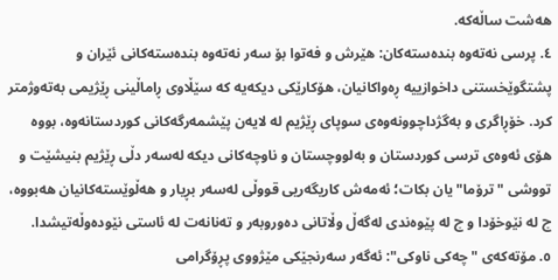هەشت ساڵەکە.
٤. پرسی نەتەوە بندەستەکان: هێرش و فەتوا بۆ سەر نەتەوە بندەستەکانی ئێران و پشتگوێخستنی داخوازییە ڕەواکانیان، هۆکارێکی دیکەیە کە سێڵاوی ڕاماڵینی ڕێژیمی بەتەوژمتر کرد. خۆڕاگری و بەگژداچوونەوەی سوپای ڕێژیم لە لایەن پێشمەرگەکانی کوردستانەوە، بووە هۆی ئەوەی ترسی کوردستان و بەلووچستان و ناوچەکانی دیکە لەسەر دڵی ڕێژیم بنیشێت و تووشی "ترۆما"یان بکات؛ ئەمەش کاریگەریی قووڵی لەسەر بڕیار و هەڵوێستەکانیان هەبووە، چ لە نێوخۆدا و چ لە پێوەندی لەگەڵ وڵاتانی دەوروبەر و تەنانەت لە ئاستی نێودەوڵەتیشدا.
٥. مۆتەکەی "چەکی ناوکی": ئەگەر سەرنجێکی مێژووی پڕۆگرامی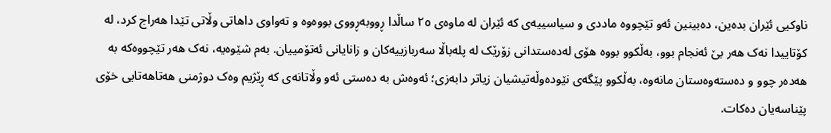ناوکیی ئێران بدەین، دەبینین ئەو تێچووە ماددی و سیاسییەی کە ئێران لە ماوەی ٢٥ ساڵدا ڕووبەڕووی بووەوە و تەواوی داهاتی وڵاتی تێدا هەراج کرد، لە کۆتاییدا نەک هەر بێ ئەنجام بوو، بەڵکوو بووە هۆی لەدەستدانی زۆرێک لە پلەباڵا سەربازییەکان و زانایانی ئەتۆمییان. بەم شێوەیە، نەک هەر تێچووەکە بە هەدەر چوو و دەستەوەستان مانەوە، بەڵکوو پێگەی نێودەوڵەتیشیان زیاتر دابەزی؛ ئەوەش بە دەستی ئەو وڵاتانەی کە ڕێژیم وەک دوژمنی هەتاهەتایی خۆی پێناسەیان دەکات.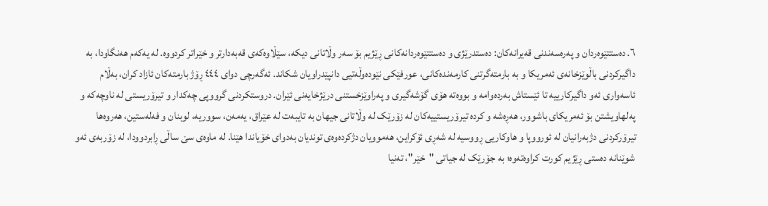٦. دەستتێوەردان و پەرەسەندنی قەیرانەکان: دەستدرێژی و دەستتێوەردانەکانی ڕێژیم بۆ سەر وڵاتانی دیکە، سێڵاوەکەی قەبەدارتر و خێراتر کردووە. لە یەکەم هەنگاودا، بە داگیرکردنی باڵوێزخانەی ئەمریکا و بە بارمتەگرتنی کارمەندەکانی، عورفێکی نێودەوڵەتیی دانپێدراویان شکاند. ئەگەرچی دوای ٤٤٤ ڕۆژ بارمتەکان ئازاد کران، بەڵام ئاسەواری ئەو داگیرکارییە تا ئێستاش بەردەوامە و بووەتە هۆی گۆشەگیری و پەراوێزخستنی درێژخایەنی ئێران. دروستکردنی گرووپی چەکدار و تیرۆریستی لە ناوچەکە و پەلهاویشتن بۆ ئەمریکای باشوور، هەڕەشە و کردە تیرۆریستییەکان لە زۆرێک لە وڵاتانی جیهان بە تایبەت لە عێراق، یەمەن، سووریە، لوبنان و فەلەستین، هەروەها تیرۆرکردنی دژبەرانیان لە ئورووپا و هاوکاریی ڕووسیە لە شەڕی ئۆکراین، هەموویان دژکردەوەی توندیان بەدوای خۆیاندا هێنا. لە ماوەی سێ ساڵی ڕابردوودا، لە زۆربەی ئەو شوێنانە دەستی ڕێژیم کورت کراوەتەوە؛ بە جۆرێک لە جیاتی "خێر"، تەنیا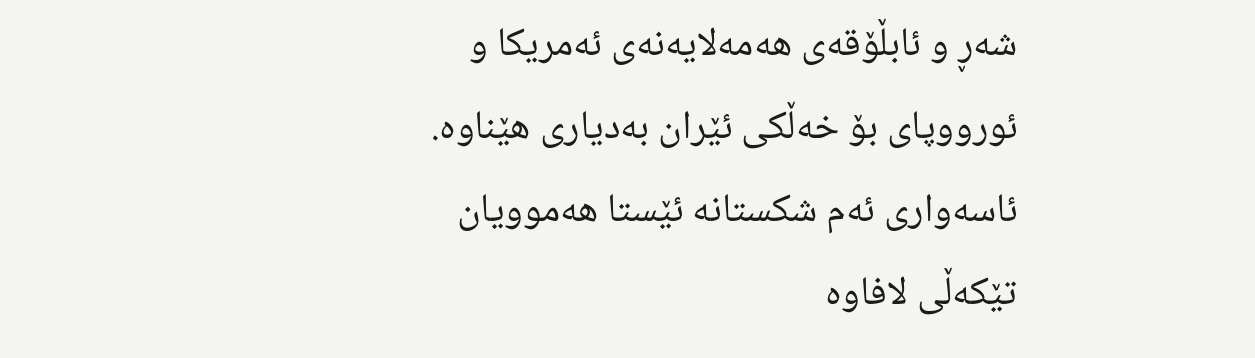شەڕ و ئابڵۆقەی هەمەلایەنەی ئەمریکا و ئورووپای بۆ خەڵکی ئێران بەدیاری هێناوە. ئاسەواری ئەم شکستانە ئێستا هەموویان تێکەڵی لافاوە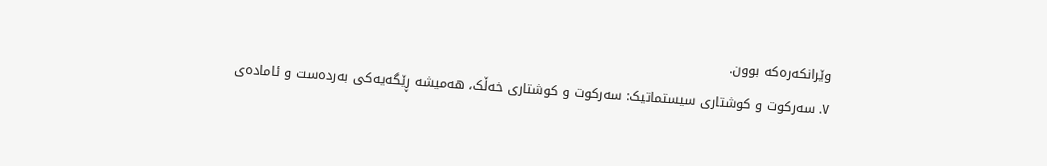وێرانکەرەکە بوون.
٧. سەرکوت و کوشتاری سیستماتیک: سەرکوت و کوشتاری خەڵک، هەمیشە ڕێگەیەکی بەردەست و ئامادەی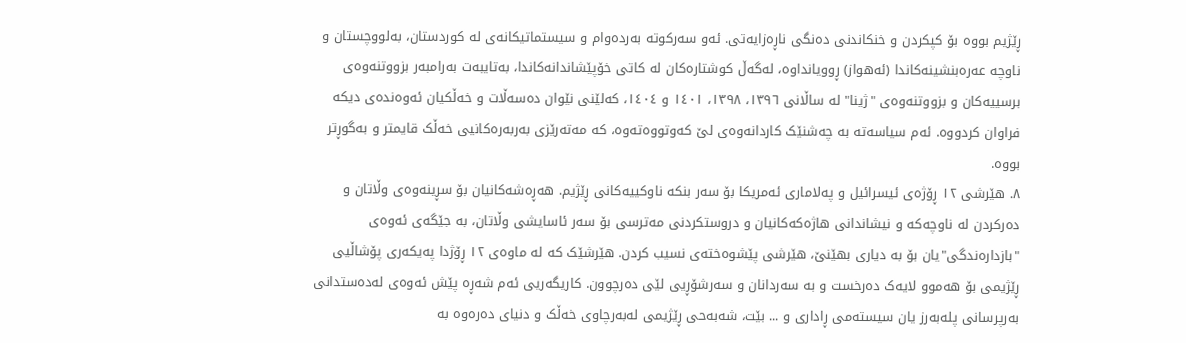ڕێژیم بووە بۆ کپکردن و خنکاندنی دەنگی ناڕەزایەتی. ئەو سەرکوتە بەردەوام و سیستماتیکانەی لە کوردستان، بەلووچستان و ناوچە عەرەبنشینەکاندا (ئەهواز) ڕوویانداوە، لەگەڵ کوشتارەکان لە کاتی خۆپێشاندانەکاندا، بەتایبەت بەرامبەر بزووتنەوەی برسییەکان و بزووتنەوەی "ژینا" لە ساڵانی ١٣٩٦، ١٣٩٨، ١٤٠١ و ١٤٠٤، کەلێنی نێوان دەسەڵات و خەڵکیان ئەوەندەی دیکە فراوان کردووە. ئەم سیاسەتە بە چەشنێک کاردانەوەی لێ کەوتووەتەوە، کە مەتەرێزی بەربەرەکانیی خەڵک قایمتر و بەگوڕتر بووە.
٨. هێرشی ١٢ ڕۆژەی ئیسرائیل و پەلاماری ئەمریکا بۆ سەر بنکە ناوکییەکانی ڕێژیم. هەڕەشەکانیان بۆ سڕینەوەی وڵاتان و دەرکردن لە ناوچەکە و نیشاندانی هاژەکەکانیان و دروستکردنی مەترسی بۆ سەر ئاسایشی وڵاتان، بە جێگەی ئەوەی "بازدارەندگی"یان بۆ بە دیاری بهێنێ، هێرشی پێشوەختەی نسیب کردن. هێرشێک کە لە ماوەی ١٢ ڕۆژدا پەیکەری پۆشاڵیی ڕێژیمی بۆ هەموو لایەک دەرخست و بە سەردانان و سەرشۆڕیی لێی دەرچوون. کاریگەریی ئەم شەڕە پێش ئەوەی لەدەستدانی بەرپرسانی پلەبەرز یان سیستەمی ڕاداری و ... بێت، شەبەحی ڕێژیمی لەبەرچاوی خەڵک و دنیای دەرەوە بە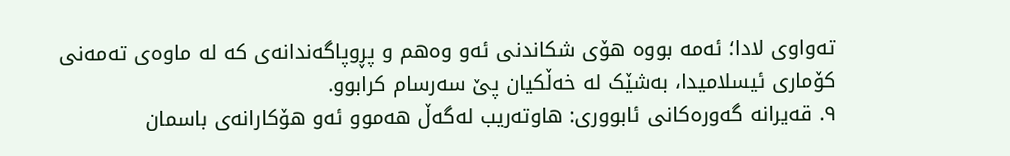تەواوی لادا؛ ئەمە بووە هۆی شکاندنی ئەو وەهم و پڕوپاگەندانەی کە لە ماوەی تەمەنی کۆماری ئیسلامیدا، بەشێک لە خەڵکیان پێ سەرسام کرابوو.
٩. قەیرانە گەورەکانی ئابووری: هاوتەریب لەگەڵ هەموو ئەو هۆکارانەی باسمان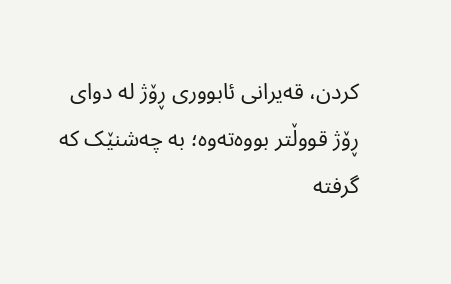کردن، قەیرانی ئابووری ڕۆژ لە دوای ڕۆژ قووڵتر بووەتەوە؛ بە چەشنێک کە گرفتە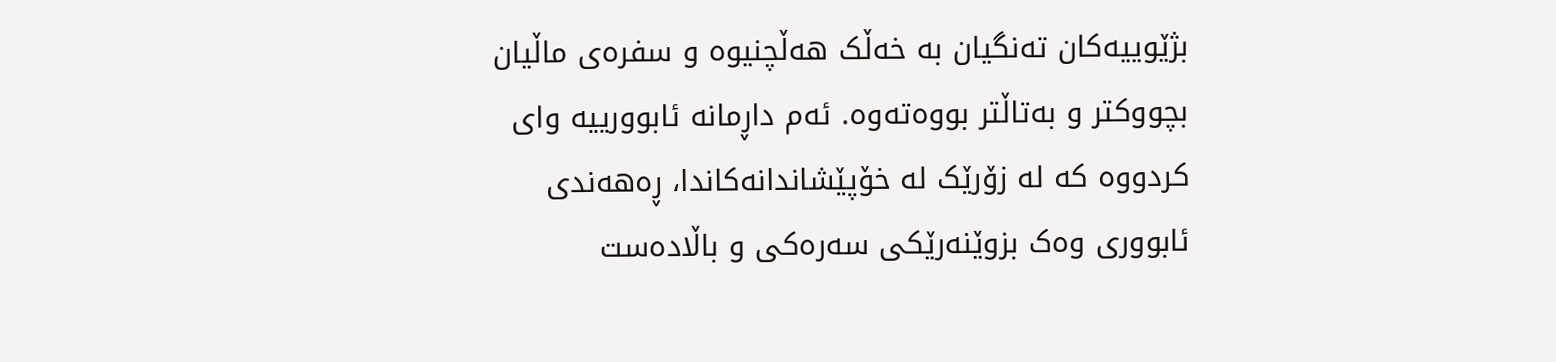بژێوییەکان تەنگیان بە خەڵک هەڵچنیوە و سفرەی ماڵیان بچووکتر و بەتاڵتر بووەتەوە. ئەم داڕمانە ئابوورییە وای کردووە کە لە زۆرێک لە خۆپێشاندانەکاندا، ڕەهەندی ئابووری وەک بزوێنەرێکی سەرەکی و باڵادەست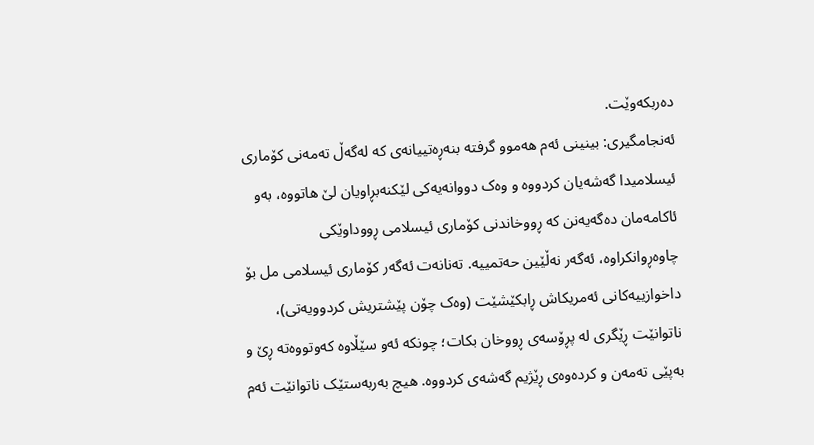دەربکەوێت.
ئەنجامگیری: بینینی ئەم هەموو گرفتە بنەڕەتییانەی کە لەگەڵ تەمەنی کۆماری ئیسلامیدا گەشەیان کردووە و وەک دووانەیەکی لێکنەبڕاویان لێ هاتووە، بەو ئاکامەمان دەگەیەنن کە ڕووخاندنی کۆماری ئیسلامی ڕووداوێکی چاوەڕوانکراوە، ئەگەر نەڵێین حەتمییە. تەنانەت ئەگەر کۆماری ئیسلامی مل بۆ داخوازییەکانی ئەمریکاش ڕابکێشێت (وەک چۆن پێشتریش کردوویەتی)، ناتوانێت ڕێگری لە پڕۆسەی ڕووخان بکات؛ چونکە ئەو سێڵاوە کەوتووەتە ڕێ و بەپێی تەمەن و کردەوەی ڕێژیم گەشەی کردووە. هیچ بەربەستێک ناتوانێت ئەم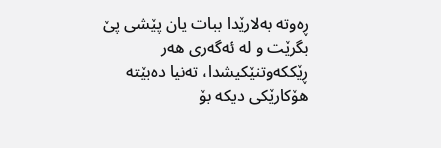ڕەوتە بەلارێدا ببات یان پێشی پێ بگرێت و لە ئەگەری هەر ڕێککەوتنێکیشدا، تەنیا دەبێتە هۆکارێکی دیکە بۆ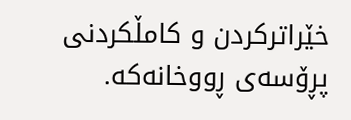خێراترکردن و کامڵکردنی پڕۆسەی ڕووخانەکە.